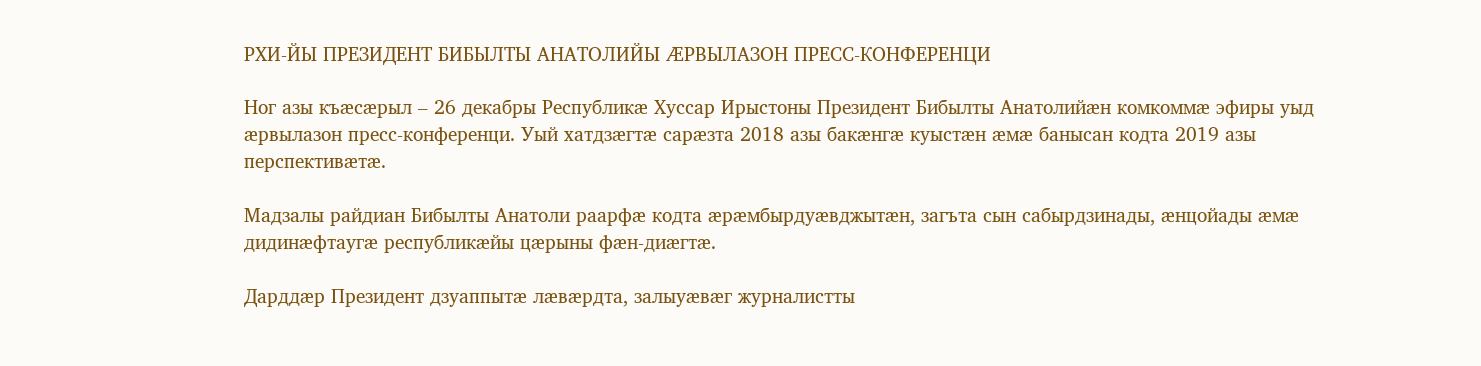РХИ-ЙЫ ПРЕЗИДЕНТ БИБЫЛТЫ АНАТОЛИЙЫ ÆРВЫЛАЗОН ПРЕСС-КОНФЕРЕНЦИ

Ног азы къæсæрыл – 26 декабры Республикæ Хуссар Ирыстоны Президент Бибылты Анатолийæн комкоммæ эфиры уыд æрвылазон пресс-конференци. Уый хатдзæгтæ сарæзта 2018 азы бакæнгæ куыстæн æмæ банысан кодта 2019 азы перспективæтæ.

Мадзалы райдиан Бибылты Анатоли раарфæ кодта æрæмбырдуæвджытæн, загъта сын сабырдзинады, æнцойады æмæ дидинæфтаугæ республикæйы цæрыны фæн-диæгтæ.

Дарддæр Президент дзуаппытæ лæвæрдта, залыуæвæг журналистты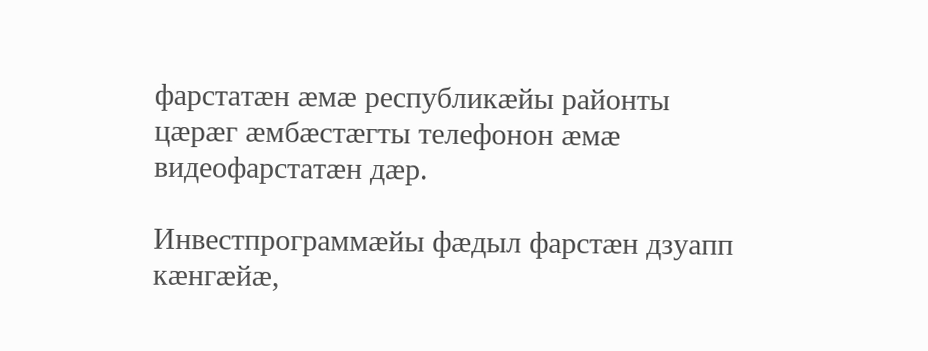фарстатæн æмæ республикæйы районты цæрæг æмбæстæгты телефонон æмæ видеофарстатæн дæр.

Инвестпрограммæйы фæдыл фарстæн дзуапп кæнгæйæ,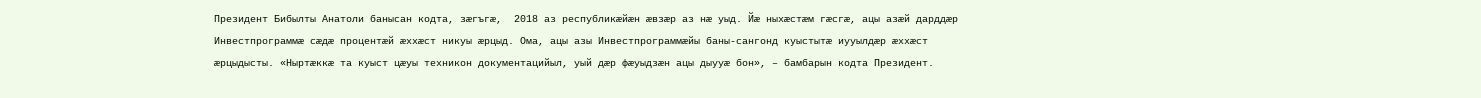Президент Бибылты Анатоли банысан кодта, зæгъгæ,  2018 аз республикæйæн æвзæр аз нæ уыд. Йæ ныхæстæм гæсгæ, ацы азæй дарддæр Инвестпрограммæ сæдæ процентæй æххæст никуы æрцыд. Ома, ацы азы Инвестпрограммæйы баны-сангонд куыстытæ иууылдæр æххæст æрцыдысты. «Ныртæккæ та куыст цæуы техникон документацийыл, уый дæр фæуыдзæн ацы дыууæ бон», – бамбарын кодта Президент.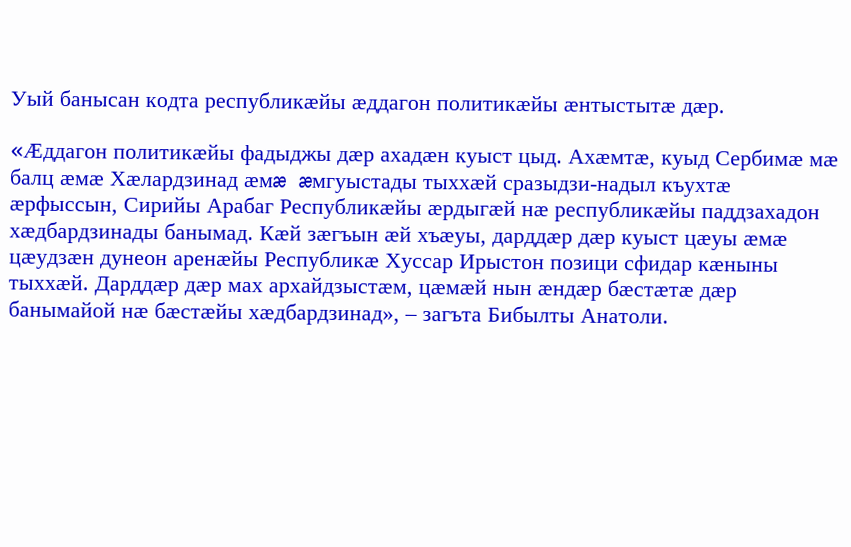Уый банысан кодта республикæйы æддагон политикæйы æнтыстытæ дæр.

«Æддагон политикæйы фадыджы дæр ахадæн куыст цыд. Ахæмтæ, куыд Сербимæ мæ балц æмæ Хæлардзинад æмæ æмгуыстады тыххæй сразыдзи-надыл къухтæ æрфыссын, Сирийы Арабаг Республикæйы æрдыгæй нæ республикæйы паддзахадон хæдбардзинады банымад. Кæй зæгъын æй хъæуы, дарддæр дæр куыст цæуы æмæ цæудзæн дунеон аренæйы Республикæ Хуссар Ирыстон позици сфидар кæныны тыххæй. Дарддæр дæр мах архайдзыстæм, цæмæй нын æндæр бæстæтæ дæр банымайой нæ бæстæйы хæдбардзинад», – загъта Бибылты Анатоли.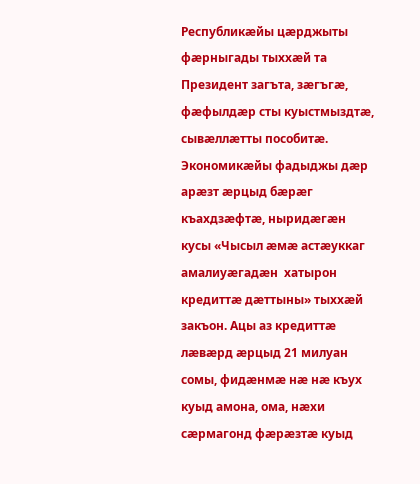Республикæйы цæрджыты  фæрныгады тыххæй та Президент загъта, зæгъгæ, фæфылдæр сты куыстмыздтæ, сывæллæтты пособитæ. Экономикæйы фадыджы дæр арæзт æрцыд бæрæг къахдзæфтæ, ныридæгæн кусы «Чысыл æмæ астæуккаг амалиуæгадæн  хатырон кредиттæ дæттыны» тыххæй закъон. Ацы аз кредиттæ лæвæрд æрцыд 21 милуан сомы, фидæнмæ нæ нæ къух куыд амона, ома, нæхи сæрмагонд фæрæзтæ куыд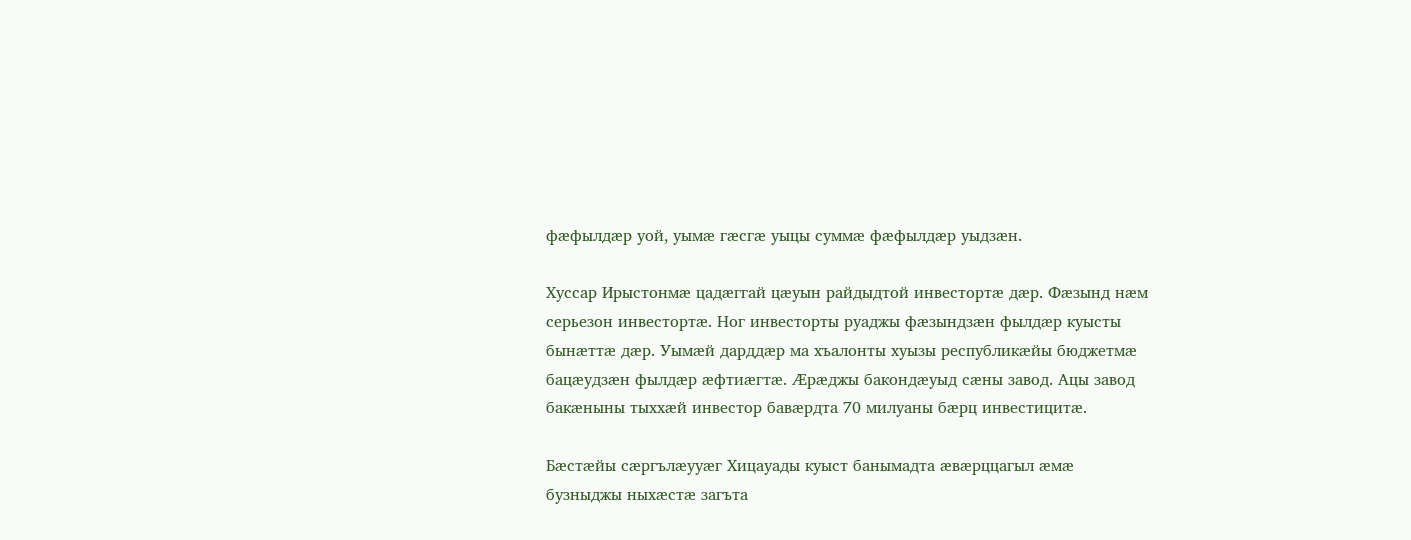фæфылдæр уой, уымæ гæсгæ уыцы суммæ фæфылдæр уыдзæн.

Хуссар Ирыстонмæ цадæггай цæуын райдыдтой инвестортæ дæр. Фæзынд нæм серьезон инвестортæ. Ног инвесторты руаджы фæзындзæн фылдæр куысты  бынæттæ дæр. Уымæй дарддæр ма хъалонты хуызы республикæйы бюджетмæ бацæудзæн фылдæр æфтиæгтæ. Æрæджы бакондæуыд сæны завод. Ацы завод бакæныны тыххæй инвестор бавæрдта 70 милуаны бæрц инвестицитæ.

Бæстæйы сæргълæууæг Хицауады куыст банымадта æвæрццагыл æмæ бузныджы ныхæстæ загъта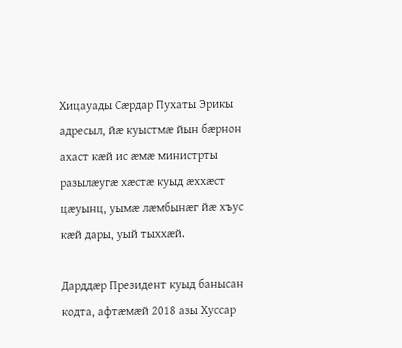Хицауады Сæрдар Пухаты Эрикы адресыл, йæ куыстмæ йын бæрнон ахаст кæй ис æмæ министрты разылæугæ хæстæ куыд æххæст цæуынц, уымæ лæмбынæг йæ хъус кæй дары, уый тыххæй.

Дарддæр Президент куыд банысан кодта, афтæмæй 2018 азы Хуссар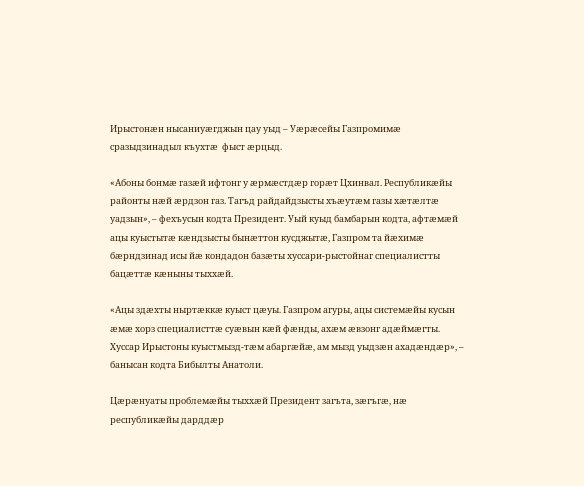Ирыстонæн нысаниуæгджын цау уыд – Уæрæсейы Газпромимæ сразыдзинадыл къухтæ  фыст æрцыд.

«Абоны бонмæ газæй ифтонг у æрмæстдæр горæт Цхинвал. Республикæйы районты нæй æрдзон газ. Тагъд райдайдзысты хъæутæм газы хæтæлтæ уадзын», – фехъусын кодта Президент. Уый куыд бамбарын кодта, афтæмæй ацы куыстытæ кæндзысты бынæттон кусджытæ, Газпром та йæхимæ бæрндзинад исы йæ кондадон базæты хуссари-рыстойнаг специалистты бацæттæ кæныны тыххæй.

«Ацы здæхты ныртæккæ куыст цæуы. Газпром агуры, ацы системæйы кусын æмæ хорз специалисттæ суæвын кæй фæнды, ахæм æвзонг адæймæгты. Хуссар Ирыстоны куыстмызд-тæм абаргæйæ, ам мызд уыдзæн ахадæндæр», – банысан кодта Бибылты Анатоли.

Цæрæнуаты проблемæйы тыххæй Президент загъта, зæгъгæ, нæ республикæйы дарддæр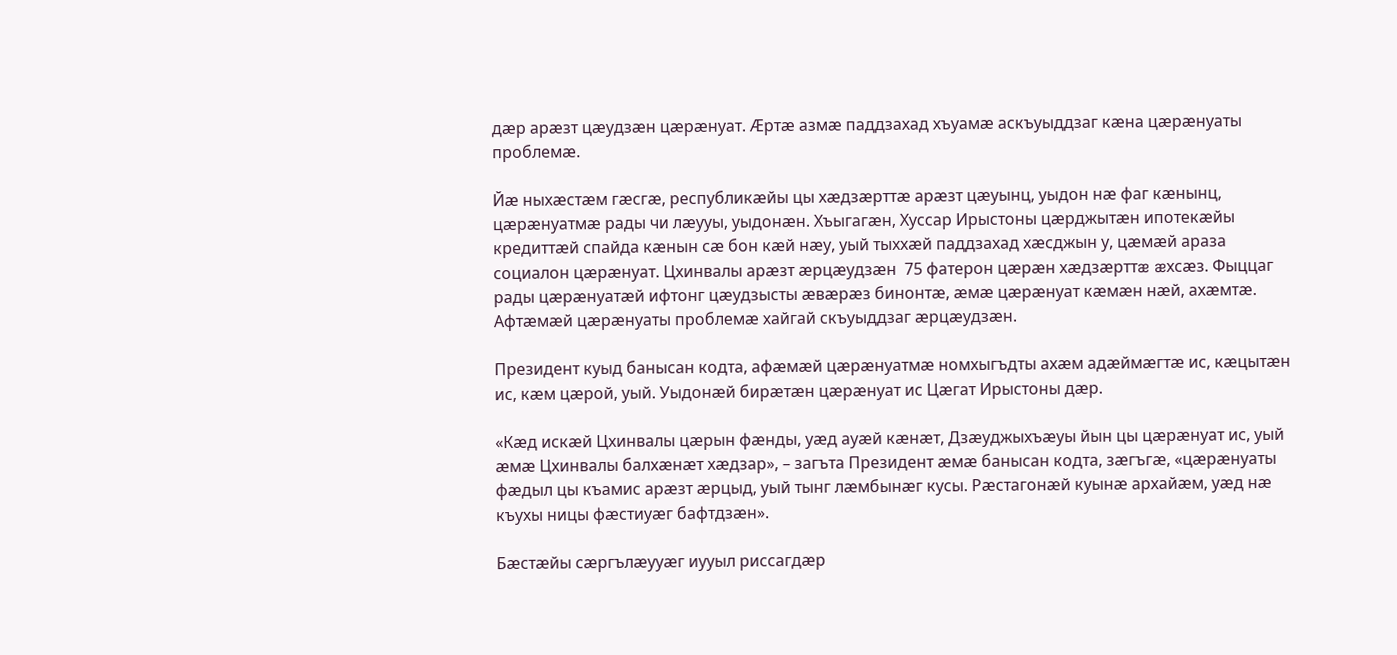дæр арæзт цæудзæн цæрæнуат. Æртæ азмæ паддзахад хъуамæ аскъуыддзаг кæна цæрæнуаты проблемæ.

Йæ ныхæстæм гæсгæ, республикæйы цы хæдзæрттæ арæзт цæуынц, уыдон нæ фаг кæнынц, цæрæнуатмæ рады чи лæууы, уыдонæн. Хъыгагæн, Хуссар Ирыстоны цæрджытæн ипотекæйы кредиттæй спайда кæнын сæ бон кæй нæу, уый тыххæй паддзахад хæсджын у, цæмæй араза социалон цæрæнуат. Цхинвалы арæзт æрцæудзæн  75 фатерон цæрæн хæдзæрттæ æхсæз. Фыццаг рады цæрæнуатæй ифтонг цæудзысты æвæрæз бинонтæ, æмæ цæрæнуат кæмæн нæй, ахæмтæ. Афтæмæй цæрæнуаты проблемæ хайгай скъуыддзаг æрцæудзæн.

Президент куыд банысан кодта, афæмæй цæрæнуатмæ номхыгъдты ахæм адæймæгтæ ис, кæцытæн ис, кæм цæрой, уый. Уыдонæй бирæтæн цæрæнуат ис Цæгат Ирыстоны дæр.

«Кæд искæй Цхинвалы цæрын фæнды, уæд ауæй кæнæт, Дзæуджыхъæуы йын цы цæрæнуат ис, уый æмæ Цхинвалы балхæнæт хæдзар», – загъта Президент æмæ банысан кодта, зæгъгæ, «цæрæнуаты фæдыл цы къамис арæзт æрцыд, уый тынг лæмбынæг кусы. Рæстагонæй куынæ архайæм, уæд нæ къухы ницы фæстиуæг бафтдзæн».

Бæстæйы сæргълæууæг иууыл риссагдæр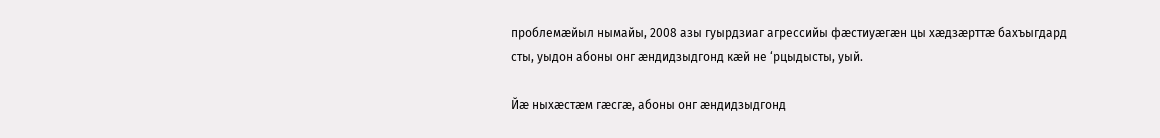проблемæйыл нымайы, 2008 азы гуырдзиаг агрессийы фæстиуæгæн цы хæдзæрттæ бахъыгдард сты, уыдон абоны онг æндидзыдгонд кæй не ‘рцыдысты, уый.

Йæ ныхæстæм гæсгæ, абоны онг æндидзыдгонд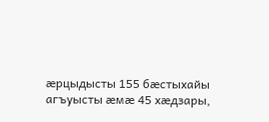æрцыдысты 155 бæстыхайы агъуысты æмæ 45 хæдзары,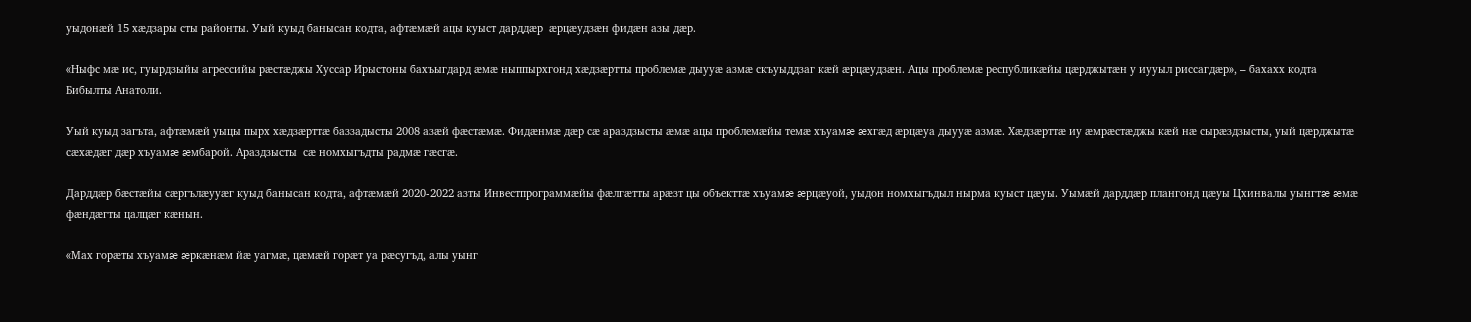уыдонæй 15 хæдзары сты районты. Уый куыд банысан кодта, афтæмæй ацы куыст дарддæр  æрцæудзæн фидæн азы дæр.

«Ныфс мæ ис, гуырдзыйы агрессийы рæстæджы Хуссар Ирыстоны бахъыгдард æмæ ныппырхгонд хæдзæртты проблемæ дыууæ азмæ скъуыддзаг кæй æрцæудзæн. Ацы проблемæ республикæйы цæрджытæн у иууыл риссагдæр», – бахахх кодта Бибылты Анатоли.

Уый куыд загъта, афтæмæй уыцы пырх хæдзæрттæ баззадысты 2008 азæй фæстæмæ. Фидæнмæ дæр сæ араздзысты æмæ ацы проблемæйы темæ хъуамæ æхгæд æрцæуа дыууæ азмæ. Хæдзæрттæ иу æмрæстæджы кæй нæ сырæздзысты, уый цæрджытæ сæхæдæг дæр хъуамæ æмбарой. Араздзысты  сæ номхыгъдты радмæ гæсгæ.

Дарддæр бæстæйы сæргълæууæг куыд банысан кодта, афтæмæй 2020-2022 азты Инвестпрограммæйы фæлгæтты арæзт цы объекттæ хъуамæ æрцæуой, уыдон номхыгъдыл нырма куыст цæуы. Уымæй дарддæр плангонд цæуы Цхинвалы уынгтæ æмæ фæндæгты цалцæг кæнын.

«Мах горæты хъуамæ æркæнæм йæ уагмæ, цæмæй горæт уа рæсугъд, алы уынг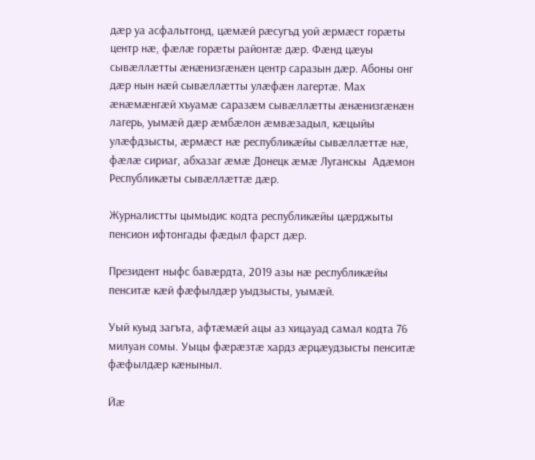дæр уа асфальтгонд, цæмæй рæсугъд уой æрмæст горæты центр нæ, фæлæ горæты районтæ дæр. Фæнд цæуы  сывæллæтты æнæнизгæнæн центр саразын дæр. Абоны онг дæр нын нæй сывæллæтты улæфæн лагертæ. Мах æнæмæнгæй хъуамæ саразæм сывæллæтты æнæнизгæнæн лагерь, уымæй дæр æмбæлон æмвæзадыл, кæцыйы улæфдзысты, æрмæст нæ республикæйы сывæллæттæ нæ, фæлæ сириаг, абхазаг æмæ Донецк æмæ Луганскы  Адæмон  Республикæты сывæллæттæ дæр.

Журналистты цымыдис кодта республикæйы цæрджыты пенсион ифтонгады фæдыл фарст дæр.

Президент ныфс бавæрдта, 2019 азы нæ республикæйы пенситæ кæй фæфылдæр уыдзысты, уымæй.

Уый куыд загъта, афтæмæй ацы аз хицауад самал кодта 76 милуан сомы. Уыцы фæрæзтæ хардз æрцæудзысты пенситæ фæфылдæр кæныныл.

Йæ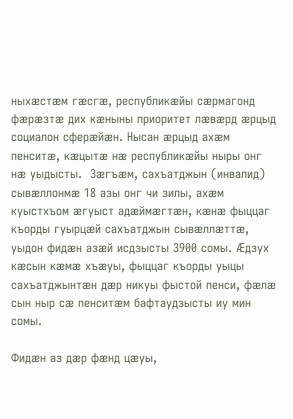ныхæстæм гæсгæ, республикæйы сæрмагонд фæрæзтæ дих кæныны приоритет лæвæрд æрцыд социалон сферæйæн. Нысан æрцыд ахæм пенситæ, кæцытæ нæ республикæйы ныры онг нæ уыдысты.  Зæгъæм, сахъатджын (инвалид) сывæллонмæ 18 азы онг чи зилы, ахæм куыстхъом æгуыст адæймæгтæн, кæнæ фыццаг къорды гуырцæй сахъатджын сывæллæттæ, уыдон фидæн азæй исдзысты 3900 сомы. Æдзух кæсын кæмæ хъæуы, фыццаг къорды уыцы сахъатджынтæн дæр никуы фыстой пенси, фæлæ сын ныр сæ пенситæм бафтаудзысты иу мин сомы.

Фидæн аз дæр фæнд цæуы,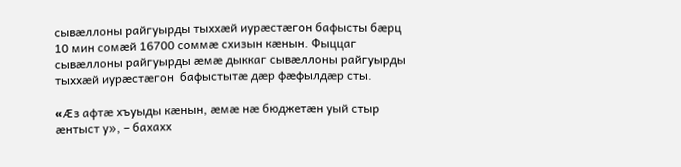сывæллоны райгуырды тыххæй иурæстæгон бафысты бæрц 10 мин сомæй 16700 соммæ схизын кæнын. Фыццаг сывæллоны райгуырды æмæ дыккаг сывæллоны райгуырды тыххæй иурæстæгон  бафыстытæ дæр фæфылдæр сты.

«Æз афтæ хъуыды кæнын, æмæ нæ бюджетæн уый стыр æнтыст у», – бахахх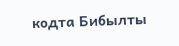кодта Бибылты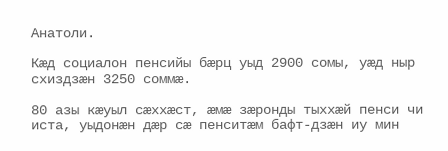Анатоли.

Кæд социалон пенсийы бæрц уыд 2900 сомы, уæд ныр схиздзæн 3250 соммæ.

80 азы кæуыл сæххæст, æмæ зæронды тыххæй пенси чи иста, уыдонæн дæр сæ пенситæм бафт-дзæн иу мин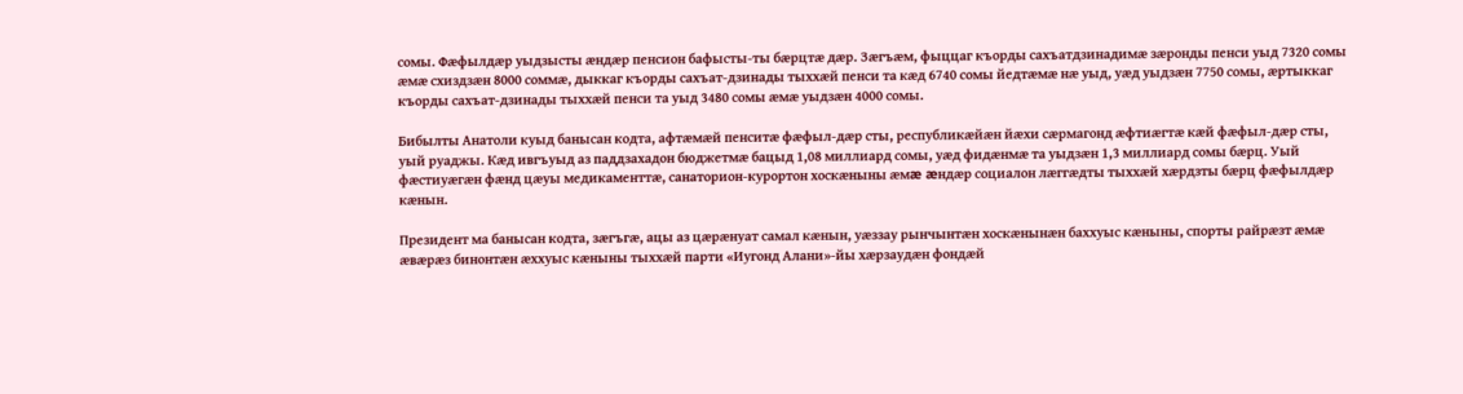сомы. Фæфылдæр уыдзысты æндæр пенсион бафысты-ты бæрцтæ дæр. Зæгъæм, фыццаг къорды сахъатдзинадимæ зæронды пенси уыд 7320 сомы æмæ схиздзæн 8000 соммæ, дыккаг къорды сахъат-дзинады тыххæй пенси та кæд 6740 сомы йедтæмæ нæ уыд, уæд уыдзæн 7750 сомы, æртыккаг къорды сахъат-дзинады тыххæй пенси та уыд 3480 сомы æмæ уыдзæн 4000 сомы.

Бибылты Анатоли куыд банысан кодта, афтæмæй пенситæ фæфыл-дæр сты, республикæйæн йæхи сæрмагонд æфтиæгтæ кæй фæфыл-дæр сты, уый руаджы. Кæд ивгъуыд аз паддзахадон бюджетмæ бацыд 1,08 миллиард сомы, уæд фидæнмæ та уыдзæн 1,3 миллиард сомы бæрц. Уый фæстиуæгæн фæнд цæуы медикаменттæ, санаторион-курортон хоскæныны æмæ æндæр социалон лæггæдты тыххæй хæрдзты бæрц фæфылдæр кæнын.

Президент ма банысан кодта, зæгъгæ, ацы аз цæрæнуат самал кæнын, уæззау рынчынтæн хоскæнынæн баххуыс кæныны, спорты райрæзт æмæ æвæрæз бинонтæн æххуыс кæныны тыххæй парти «Иугонд Алани»-йы хæрзаудæн фондæй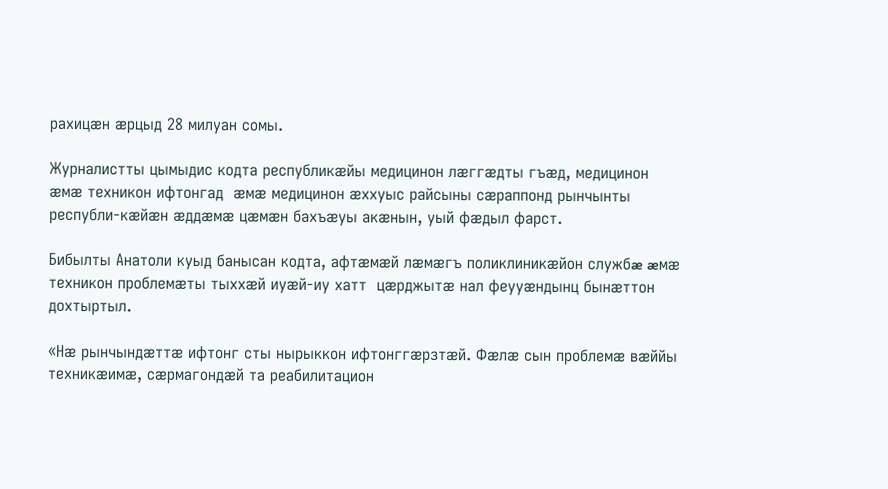рахицæн æрцыд 28 милуан сомы.

Журналистты цымыдис кодта республикæйы медицинон лæггæдты гъæд, медицинон æмæ техникон ифтонгад  æмæ медицинон æххуыс райсыны сæраппонд рынчынты республи-кæйæн æддæмæ цæмæн бахъæуы акæнын, уый фæдыл фарст.

Бибылты Анатоли куыд банысан кодта, афтæмæй лæмæгъ поликлиникæйон службæ æмæ  техникон проблемæты тыххæй иуæй-иу хатт  цæрджытæ нал феууæндынц бынæттон дохтыртыл.

«Нæ рынчындæттæ ифтонг сты нырыккон ифтонггæрзтæй. Фæлæ сын проблемæ вæййы техникæимæ, сæрмагондæй та реабилитацион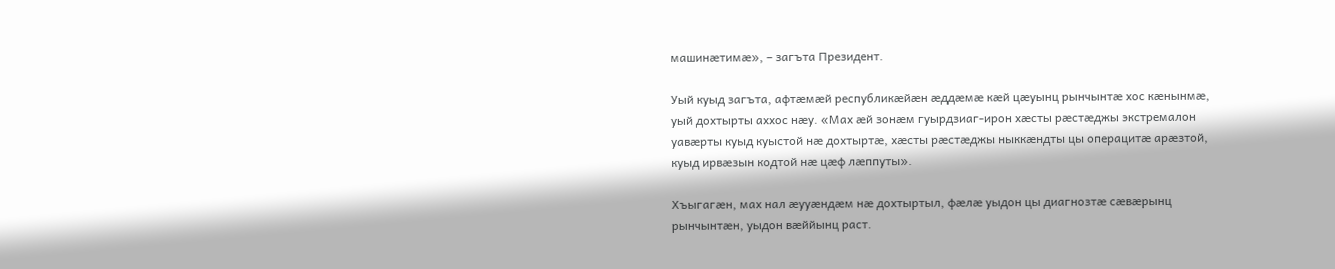машинæтимæ», – загъта Президент.

Уый куыд загъта, афтæмæй республикæйæн æддæмæ кæй цæуынц рынчынтæ хос кæнынмæ, уый дохтырты аххос нæу. «Мах æй зонæм гуырдзиаг-ирон хæсты рæстæджы экстремалон уавæрты куыд куыстой нæ дохтыртæ, хæсты рæстæджы ныккæндты цы операцитæ арæзтой, куыд ирвæзын кодтой нæ цæф лæппуты».

Хъыгагæн, мах нал æууæндæм нæ дохтыртыл, фæлæ уыдон цы диагнозтæ сæвæрынц рынчынтæн, уыдон вæййынц раст.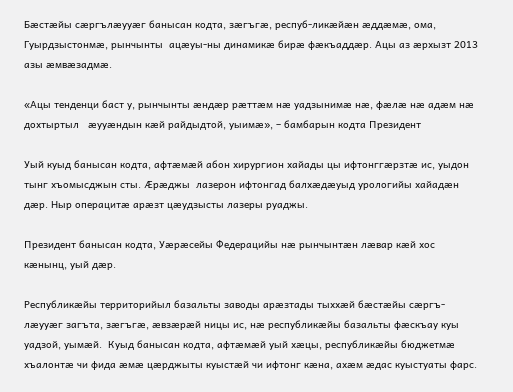Бæстæйы сæргълæууæг банысан кодта, зæгъгæ, респуб-ликæйæн æддæмæ, ома, Гуырдзыстонмæ, рынчынты  ацæуы-ны динамикæ бирæ фæкъаддæр. Ацы аз æрхызт 2013 азы æмвæзадмæ.

«Ацы тенденци баст у, рынчынты æндæр рæттæм нæ уадзынимæ нæ, фæлæ нæ адæм нæ дохтыртыл   æууæндын кæй райдыдтой, уыимæ», – бамбарын кодта Президент

Уый куыд банысан кодта, афтæмæй абон хирургион хайады цы ифтонггæрзтæ ис, уыдон тынг хъомысджын сты. Æрæджы  лазерон ифтонгад балхæдæуыд урологийы хайадæн дæр. Ныр операцитæ арæзт цæудзысты лазеры руаджы.

Президент банысан кодта, Уæрæсейы Федерацийы нæ рынчынтæн лæвар кæй хос кæнынц, уый дæр.

Республикæйы территорийыл базальты заводы арæзтады тыххæй бæстæйы сæргъ-лæууæг загъта, зæгъгæ, æвзæрæй ницы ис, нæ республикæйы базальты фæскъау куы уадзой, уымæй.  Куыд банысан кодта, афтæмæй уый хæцы, республикæйы бюджетмæ хъалонтæ чи фида æмæ цæрджыты куыстæй чи ифтонг кæна, ахæм æдас куыстуаты фарс.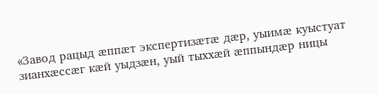«Завод рацыд æппæт экспертизæтæ дæр, уыимæ куыстуат зианхæссæг кæй уыдзæн, уый тыххæй æппындæр ницы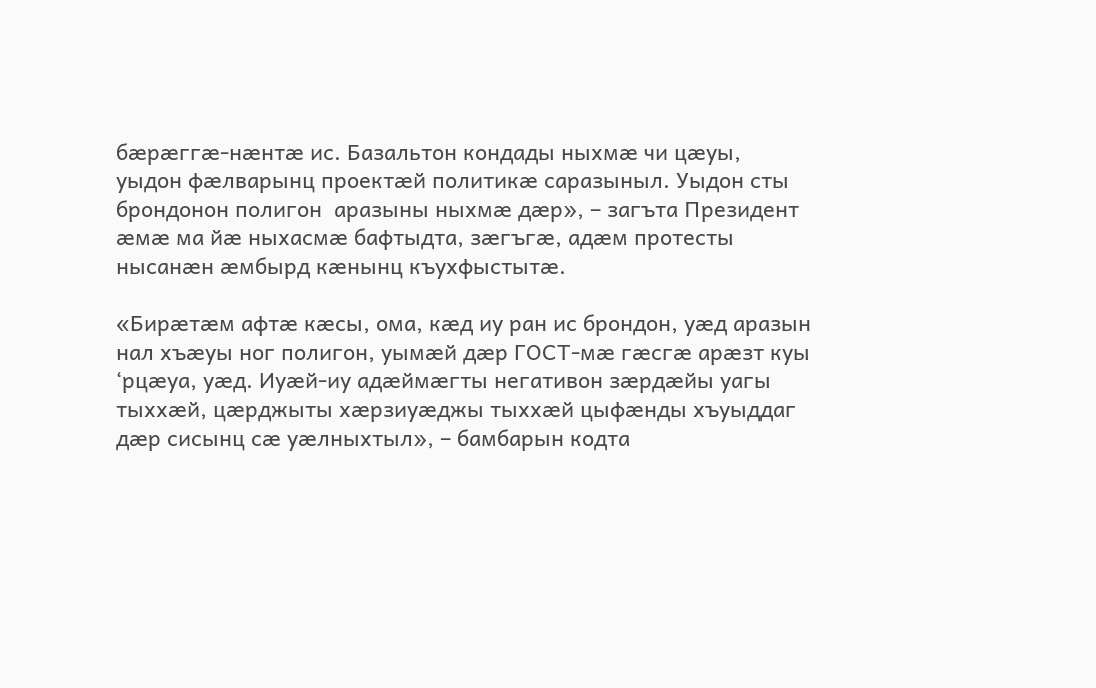бæрæггæ-нæнтæ ис. Базальтон кондады ныхмæ чи цæуы, уыдон фæлварынц проектæй политикæ саразыныл. Уыдон сты брондонон полигон  аразыны ныхмæ дæр», – загъта Президент æмæ ма йæ ныхасмæ бафтыдта, зæгъгæ, адæм протесты нысанæн æмбырд кæнынц къухфыстытæ.

«Бирæтæм афтæ кæсы, ома, кæд иу ран ис брондон, уæд аразын нал хъæуы ног полигон, уымæй дæр ГОСТ-мæ гæсгæ арæзт куы ‘рцæуа, уæд. Иуæй-иу адæймæгты негативон зæрдæйы уагы тыххæй, цæрджыты хæрзиуæджы тыххæй цыфæнды хъуыддаг дæр сисынц сæ уæлныхтыл», – бамбарын кодта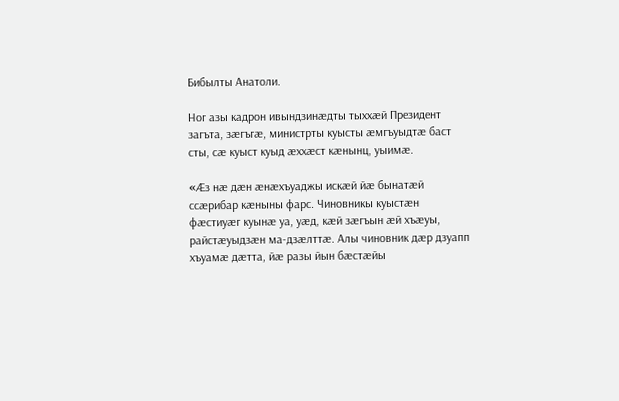Бибылты Анатоли.

Ног азы кадрон ивындзинæдты тыххæй Президент загъта, зæгъгæ, министрты куысты æмгъуыдтæ баст сты, сæ куыст куыд æххæст кæнынц, уыимæ.

«Æз нæ дæн æнæхъуаджы искæй йæ бынатæй ссæрибар кæныны фарс. Чиновникы куыстæн фæстиуæг куынæ уа, уæд, кæй зæгъын æй хъæуы, райстæуыдзæн ма-дзæлттæ. Алы чиновник дæр дзуапп хъуамæ дæтта, йæ разы йын бæстæйы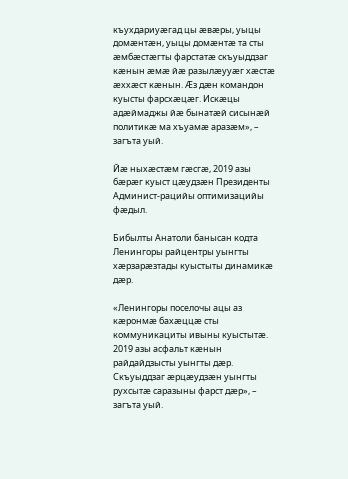къухдариуæгад цы æвæры, уыцы домæнтæн, уыцы домæнтæ та сты æмбæстæгты фарстатæ скъуыддзаг кæнын æмæ йæ разылæууæг хæстæ æххæст кæнын. Æз дæн командон куысты фарсхæцæг. Искæцы адæймаджы йæ бынатæй сисынæй политикæ ма хъуамæ аразæм», – загъта уый.

Йæ ныхæстæм гæсгæ, 2019 азы бæрæг куыст цæудзæн Президенты Админист-рацийы оптимизацийы фæдыл.

Бибылты Анатоли банысан кодта Ленингоры райцентры уынгты хæрзарæзтады куыстыты динамикæ дæр.

«Ленингоры поселочы ацы аз кæронмæ бахæццæ сты коммуникациты ивыны куыстытæ. 2019 азы асфальт кæнын райдайдзысты уынгты дæр. Скъуыддзаг æрцæудзæн уынгты рухсытæ саразыны фарст дæр», – загъта уый.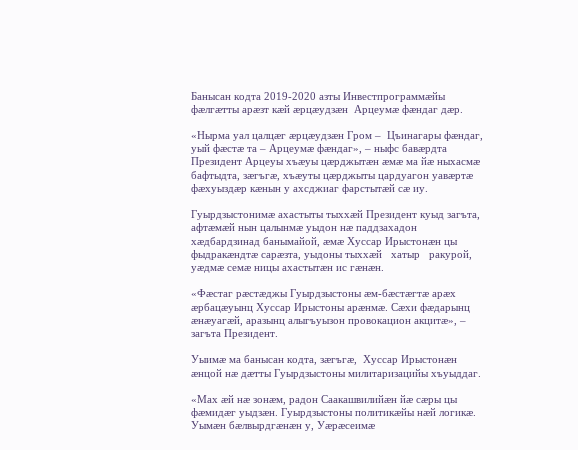Банысан кодта 2019-2020 азты Инвестпрограммæйы фæлгæтты арæзт кæй æрцæудзæн  Арцеумæ фæндаг дæр.

«Нырма уал цалцæг æрцæудзæн Гром –  Цъинагары фæндаг, уый фæстæ та – Арцеумæ фæндаг», – ныфс бавæрдта Президент Арцеуы хъæуы цæрджытæн æмæ ма йæ ныхасмæ бафтыдта, зæгъгæ, хъæуты цæрджыты цардуагон уавæртæ фæхуыздæр кæнын у ахсджиаг фарстытæй сæ иу.

Гуырдзыстонимæ ахастыты тыххæй Президент куыд загъта, афтæмæй нын цалынмæ уыдон нæ паддзахадон хæдбардзинад банымайой, æмæ Хуссар Ирыстонæн цы фыдракæндтæ сарæзта, уыдоны тыххæй   хатыр   ракурой,  уæдмæ семæ ницы ахастытæн ис гæнæн.

«Фæстаг рæстæджы Гуырдзыстоны æм-бæстæгтæ арæх æрбацæуынц Хуссар Ирыстоны арæнмæ. Сæхи фæдарынц æнæуагæй, аразынц алыгъуызон провокацион акцитæ», – загъта Президент.

Уыимæ ма банысан кодта, зæгъгæ,  Хуссар Ирыстонæн æнцой нæ дæтты Гуырдзыстоны милитаризацийы хъуыддаг.

«Мах æй нæ зонæм, радон Саакашвилийæн йæ сæры цы фæмидæг уыдзæн. Гуырдзыстоны политикæйы нæй логикæ. Уымæн бæлвырдгæнæн у, Уæрæсеимæ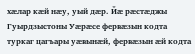хæлар кæй нæу, уый дæр. Йæ рæстæджы Гуырдзыстоны Уæрæсе фервæзын кодта туркаг цагъары уæвынæй, фервæзын æй кодта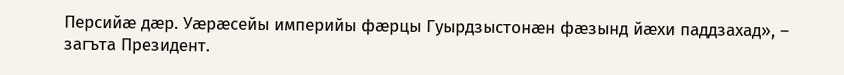Персийæ дæр. Уæрæсейы империйы фæрцы Гуырдзыстонæн фæзынд йæхи паддзахад», – загъта Президент.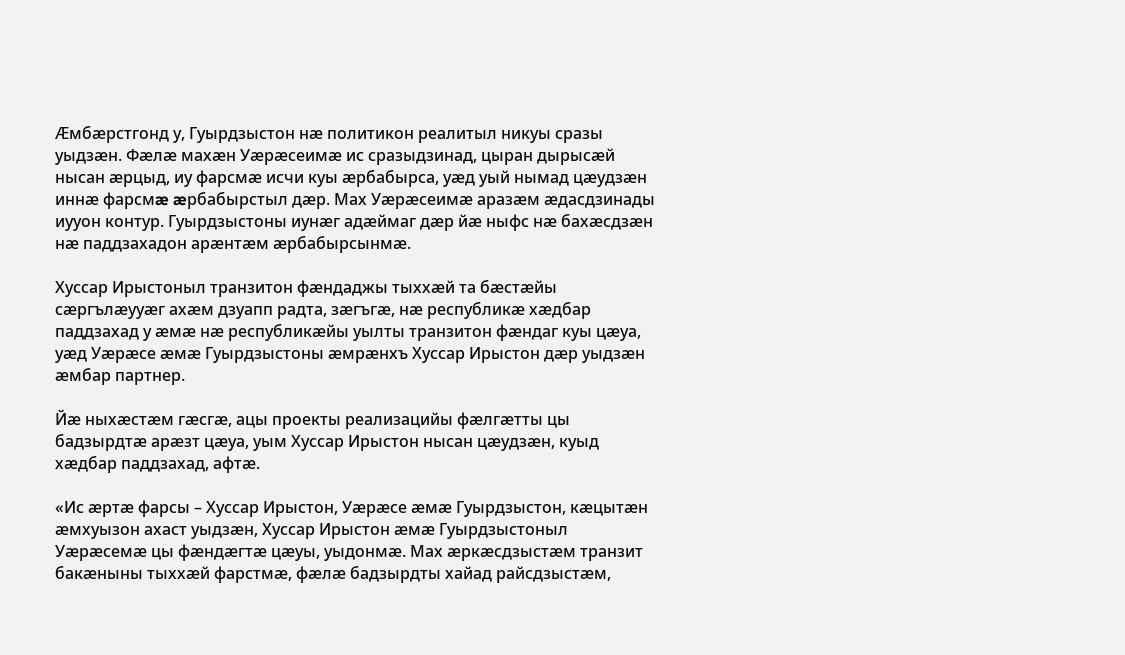Æмбæрстгонд у, Гуырдзыстон нæ политикон реалитыл никуы сразы уыдзæн. Фæлæ махæн Уæрæсеимæ ис сразыдзинад, цыран дырысæй нысан æрцыд, иу фарсмæ исчи куы æрбабырса, уæд уый нымад цæудзæн иннæ фарсмæ æрбабырстыл дæр. Мах Уæрæсеимæ аразæм æдасдзинады иууон контур. Гуырдзыстоны иунæг адæймаг дæр йæ ныфс нæ бахæсдзæн нæ паддзахадон арæнтæм æрбабырсынмæ.

Хуссар Ирыстоныл транзитон фæндаджы тыххæй та бæстæйы сæргълæууæг ахæм дзуапп радта, зæгъгæ, нæ республикæ хæдбар паддзахад у æмæ нæ республикæйы уылты транзитон фæндаг куы цæуа, уæд Уæрæсе æмæ Гуырдзыстоны æмрæнхъ Хуссар Ирыстон дæр уыдзæн æмбар партнер.

Йæ ныхæстæм гæсгæ, ацы проекты реализацийы фæлгæтты цы бадзырдтæ арæзт цæуа, уым Хуссар Ирыстон нысан цæудзæн, куыд хæдбар паддзахад, афтæ.

«Ис æртæ фарсы – Хуссар Ирыстон, Уæрæсе æмæ Гуырдзыстон, кæцытæн æмхуызон ахаст уыдзæн, Хуссар Ирыстон æмæ Гуырдзыстоныл Уæрæсемæ цы фæндæгтæ цæуы, уыдонмæ. Мах æркæсдзыстæм транзит бакæныны тыххæй фарстмæ, фæлæ бадзырдты хайад райсдзыстæм,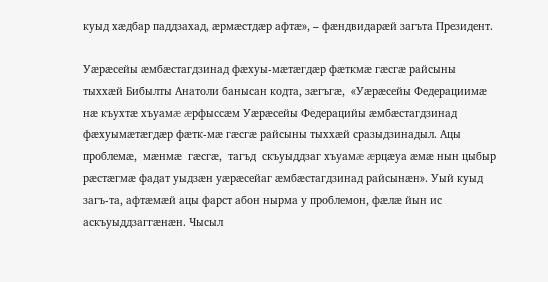куыд хæдбар паддзахад, æрмæстдæр афтæ», – фæндвидарæй загъта Президент.

Уæрæсейы æмбæстагдзинад фæхуы-мæтæгдæр фæткмæ гæсгæ райсыны тыххæй Бибылты Анатоли банысан кодта, зæгъгæ,  «Уæрæсейы Федерациимæ нæ къухтæ хъуамæ æрфыссæм Уæрæсейы Федерацийы æмбæстагдзинад фæхуымæтæгдæр фæтк-мæ гæсгæ райсыны тыххæй сразыдзинадыл. Ацы   проблемæ,  мæнмæ  гæсгæ,  тагъд  скъуыддзаг хъуамæ æрцæуа æмæ нын цыбыр рæстæгмæ фадат уыдзæн уæрæсейаг æмбæстагдзинад райсынæн». Уый куыд загъ-та, афтæмæй ацы фарст абон нырма у проблемон, фæлæ йын ис аскъуыддзаггæнæн. Чысыл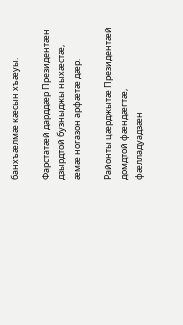банхъæлмæ кæсын хъæуы.

Фарстатæй дарддæр Президентæн дзырдтой бузныджы ныхæстæ, æмæ ногазон арфæтæ дæр.

Районты цæрджытæ Президентæй домдтой фæндæгтæ, фæлладуадзæн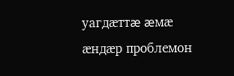уагдæттæ æмæ æндæр проблемон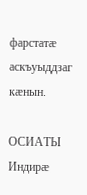фарстатæ аскъуыддзаг кæнын.

ОСИАТЫ Индирæ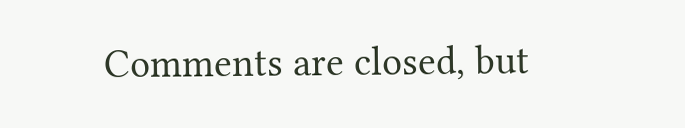Comments are closed, but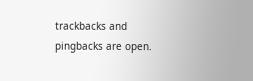trackbacks and pingbacks are open.